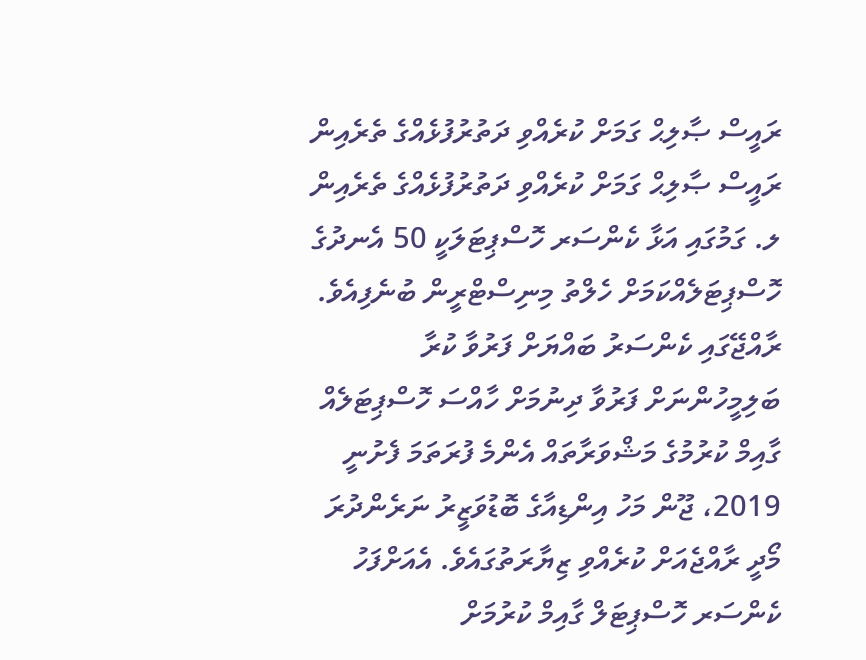ރައީސް ޞާލިޙް ގަމަށް ކުރެއްވި ދަތުރުފުޅެއްގެ ތެރެއިން
ރައީސް ޞާލިޙް ގަމަށް ކުރެއްވި ދަތުރުފުޅެއްގެ ތެރެއިން
ލ. ގަމުގައި އަޅާ ކެންސަރ ހޮސްޕިޓަލަކީ 50 އެނދުގެ ހޮސްޕިޓަލެއްކަމަށް ހެލްތު މިނިސްޓްރީން ބުނެފިއެވެ.
ރާއްޖޭގައި ކެންސަރު ބައްޔަށް ފަރުވާ ކުރާ ބަލިމީހުންނަށް ފަރުވާ ދިނުމަށް ހާއްސަ ހޮސްޕިޓަލެއް ގާއިމް ކުރުމުގެ މަޝްވަރާތައް އެންމެ ފުރަތަމަ ފެށުނީ 2019، ޖޫން މަހު އިންޑިއާގެ ބޮޑުވަޒީރު ނަރެންދުރަ މޯދީ ރާއްޖެއަށް ކުރެއްވި ޒިޔާރަތުގައެވެ. އެއަށްފަހު ކެންސަރ ހޮސްޕިޓަލް ގާއިމް ކުރުމަށް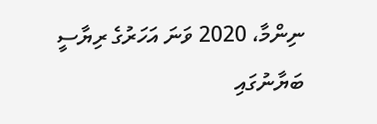ނިންމާ، 2020 ވަނަ އަހަރުގެ ރިޔާސީ ބަޔާނުގައި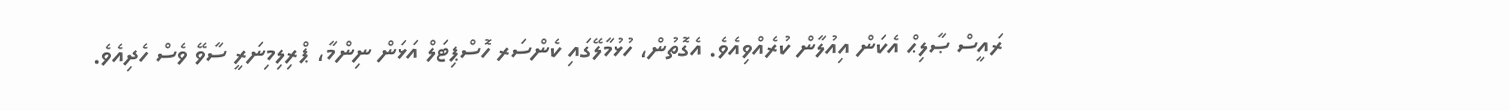ރައީސް ޞާލިޙް އެކަން އިއުލާން ކުރެއްވިއެވެ. އެގޮތުން، ހުޅުމާލޭގައި ކެންސަރ ހޮސްޕިޓަލް އަޅަން ނިންމާ، ޕްރިލިމިނަރީ ސާވޭ ވެސް ހެދިއެވެ.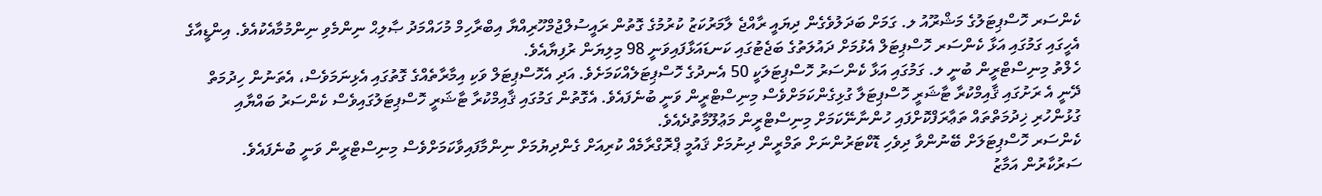ކެންސަރ ހޮސްޕިޓަލުގެ މަޝްރޫއު ލ. ގަމަށް ބަދަލުވެގެން ދިޔައީ ރާއްޖެ ލާމަރުކަޒު ކުރުމުގެ ގޮތުން ރައީސުލްޖުމްހޫރިއްޔާ އިބްރާހިމް މުހައްމަދު ޞާލިޙް ނިންމެވި ނިންމުމާއެކުއެވެ. އިންޑީއާގެ އެހީގައި ގަމުގައި އަޅާ ކެންސަރ ހޮސްޕިޓަލް އެޅުމަށް ދައުލަތުގެ ބަޖެޓުގައި ކަނޑައަޅާފައިވަނީ 98 މިލިޔަން ރުފިޔާއެވެ.
ހެލްތު މިނިސްޓްރީން ބުނީ ލ. ގަމުގައި އަޅާ ކެންސަރު ހޮސްޕިޓަލަކީ 50 އެނދުގެ ހޮސްޕިޓަލެއްކަމަށެވެ. އަދި އެހޮސްޕިޓަލް ވަކި އިމާރާތެއްގެ ގޮތުގައި އެޅިނަމަވެސް، އެތަނުން ހިދުމަތް ދޭނީ އެ ރަށުގައި ޤާއިމްކުރާ ޓާޝަރީ ހޮސްޕިޓަލާ ގުޅިގެންކަމަށްވެސް މިނިސްޓްރީން ވަނީ ބުނެފައެވެ. އެގޮތުން ގަމުގައި ޤާއިމްކުރާ ޓާޝަރީ ހޮސްޕިޓަލުގައިވެސް ކެންސަރު ބައްޔާއި ގުޅުންހުރި ޚިދުމަތްތައް ތަޢާރަފްކޮށްފައި ހުންނާނޭކަމަށް މިނިސްޓްރީން މަޢުލޫމާތުދެއެވެ.
ކެންސަރ ހޮސްޕިޓަލަށް ބޭނުންވާ ދިވެހި ޑޮކްޓަރުންނަށް ތަމްރީން ދިނުމަށް ޤައުމީ ޕްރޮގްރާމެއް ކުރިއަށް ގެންދިޔުމަށް ނިންމާފައިވާކަމަށްވެސް މިނިސްޓްރީން ވަނީ ބުނެފައެވެ. ސަރުކާރުން އަމާޒު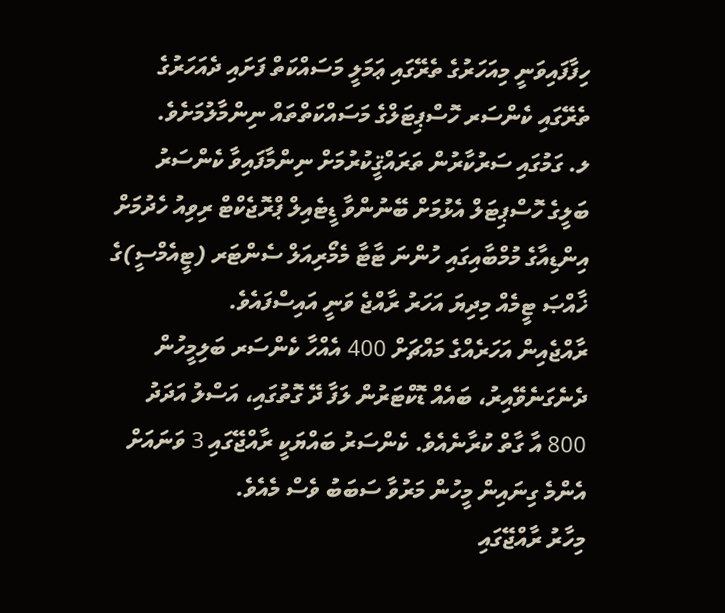ހިފާފައިވަނީ މިއަހަރުގެ ތެރޭގައި ޢަމަލީ މަސައްކަތް ފަށައި ދެއަހަރުގެ ތެރޭގައި ކެންސަރ ހޮސްޕިޓަލްގެ މަސައްކަތްތައް ނިންމާލުމަށެވެ.
ލ. ގަމުގައި ސަރުކާރުން ތަރައްޤީކުރުމަށް ނިންމާފައިވާ ކެންސަރު ބަލީގެ ހޮސްޕިޓަލް އެޅުމަށް ބޭނުންވާ ޑީޓެއިލް ޕްރޮޖެކްޓް ރިވިއު ހެދުމަށް އިންޑިއާގެ މުމްބާއިގައި ހުންނަ ޓާޓާ މެމޯރިއަލް ސެންޓަރ (ޓީއެމްސީ)ގެ ޚާއްޞަ ޓީމެއް މިދިޔަ އަހަރު ރާއްޖެ ވަނީ އައިސްފައެވެ.
ރާއްޖެއިން އަހަރެއްގެ މައްޗަށް 400 އެއްހާ ކެންސަރ ބަލިމީހުން ދެނެގަނެވޭއިރު، ބައެއް ޑޮކްޓަރުން ލަފާ ދޭ ގޮތުގައި، އަސްލު އަދަދު 800 އާ ގާތް ކުރާނެއެވެ. ކެންސަރު ބައްޔަކީ ރާއްޖޭގައި 3 ވަނައަށް އެންމެ ގިނައިން މީހުން މަރުވާ ސަބަބު ވެސް މެއެވެ.
މިހާރު ރާއްޖޭގައި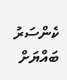ކެންސަރު ބައްޔަށް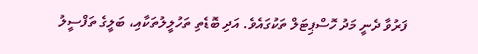ފަރުވާ ދެނީ މަދު ހޮސްޕިޓަލް ތަކުގައެވެ. އަދި ބޮޑެތި ތަހުލީލުތަކާއި، ބަލީގެ ތަފްސީލު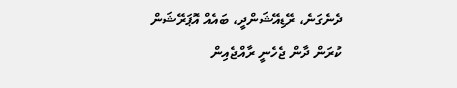ދެނެގަނެ، ރޭޑިއޭޝަންދީ، ބައެއް އޮޕަރޭޝަން ކުރަން ދާން ޖެހެނީ ރާއްޖެއިން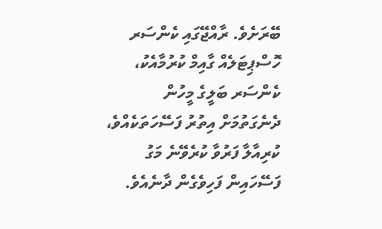ބޭރަށެވެ. ރާއްޖޭގައި ކެންސަރ ހޮސްޕިޓަލެއް ގާއިމް ކުރުމާއެކު، ކެންސަރ ބަލީގެ މީހުން ދެނެގަތުމަށް އިތުރު ފަސޭހަތަކެއްވެ، ކުރިއާލާ ފަރުވާ ކުރެވޭނެ މަގު ފަސޭހައިން ފަހިވެގެން ދާނެއެވެ.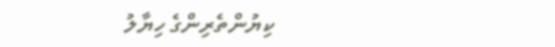ކިޔުންތެރިންގެ ހިޔާލު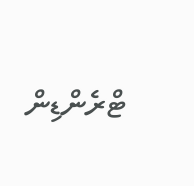ޓްރެންޑިން